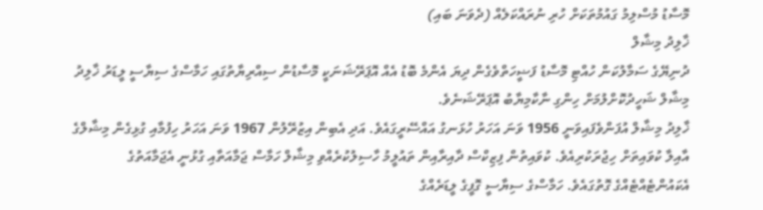މޮސާޑު މުސްލިމު ގައުމުތަކަށް ހުރި ނުރައްކަލެއް (ދެވަނަ ބައި)
ޚާލިދު މިޝާލް
ދުނިޔޭގެ ސަމާލުކަން ހުއްޓި މޮސާޑު ފަޟީހަތްވެގެން ދިޔަ އެންމެ ބޮޑު އެއް އޮޕަރޭޝަނަކީ މޮސާޑުން ސިއްރިޔާތުގައި ހަމާސްގެ ސިޔާސީ ލީޑަރު ޚާލިދު މިޝާލް ޝަހީދުކޮށްލުމަށް ހިންގި ނާކާމިޔާބު އޮޕަރޭޝަނެވެ.
ޚާލިދު މިޝާލް އުފަންވެފައިވަނީ 1956 ވަނަ އަހަރު ހުޅަނގު އައްސޭރީގައެވެ. އަދި އެބިން އިޒުރޭލުން 1967 ވަނަ އަހަރު ހިފުމާއި ގުޅިގެން މިޝާލްގެ އާއިލާ ކުވައިތަށް ހިޖުރަކުރިއެވެ. ކުވައިތުން ފިޒިކްސް ދާއިރާއިން ތައުލީމު ހާސިލުކުރެއްވި މިޝާލް ހަމާސް ޖަމާއަތާއި ގުޅުނީ އެޖަމާއަތުގެ އެކައުންޓެއްޓެއްގެ ގޮތުގައެވެ. ހަމާސްގެ ސިޔާސީ ގޮފީގެ ލީޑަރެއްގެ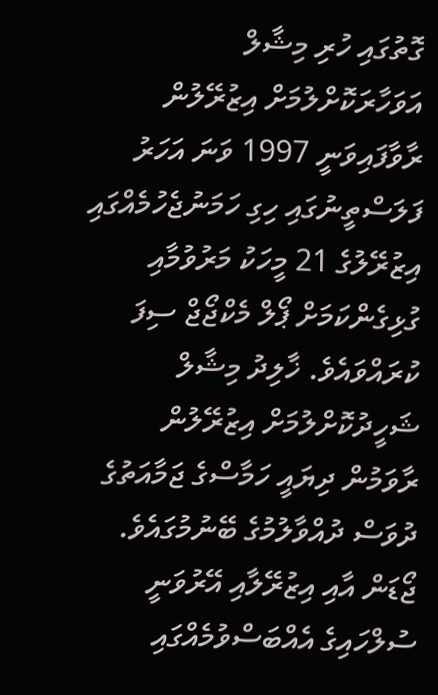ގޮތުގައި ހުރި މިޝާލް އަވަހާރަކޮށްލުމަށް އިޒުރޭލުން ރާވާފައިވަނީ 1997 ވަނަ އަހަރު ފަލަސްތީނުގައި ހިގި ހަމަނުޖެހުމެއްގައި އިޒުރޭލުގެ 21 މީހަކު މަރުވުމާއި ގުޅިގެންކަމަށް ޕޯލް މެކްޖޯޖް ސިފަ ކުރައްވައެވެ. ޚާލިދު މިޝާލް ޝަހީދުކޮށްލުމަށް އިޒުރޭލުން ރާވަމުން ދިޔައީ ހަމާސްގެ ޖަމާއަތުގެ ދުވަސް ދުއްވާލުމުގެ ބޭނުމުގައެވެ.
ޖޯޑަން އާއި އިޒުރޭލާއި އޭރުވަނީ ސުލްހައިގެ އެއްބަސްވުމެއްގައި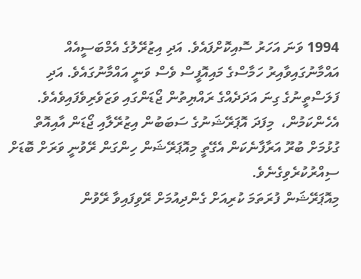1994 ވަނަ އަހަރު ސޮއިކޮށްފައެވެ. އަދި އިޒުރޭލުގެ އެމްބަސީއެއް އައްމާނުގައިވާއިރު ހަމާސްގެ މައިއޮފީސް ވެސް ވަނީ އައްމާނުގައެވެ. އަދި ފަލަސްތީނުގެ ގިނަ އަދަދެއްގެ ރައްޔިތުން ޖޯޑަންގައި ވަޒަވެރިވެފައިވެއެވެ. އެހެންކަމުން،  މިފަދަ އޮޕަރޭޝަނުގެ ސަބަބުން އިޒުރޭލާއި ޖޯޑަން އާއިއޮތް ގުޅުމަށް ބުރޫ އަރާފާނެކަން އެގޭތީ މިއޮޕަރޭޝަން ހިންގަން ރޭވުނީ ވަރަށް ބޮޑަށް ސިއްރުކުރެވިގެނެވެ.
މިއޮޕަރޭޝަން ފުރަތަމަ ކުރިއަށް ގެންދިއުމަށް ރޭވިފައިވާ ރޭވުން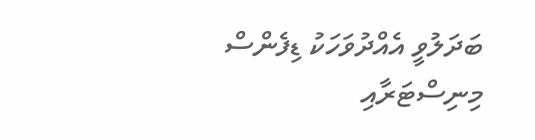ބަދަލުވީ އެއްދުވަހަކު ޑިފެންސް މިނިސްޓަރާއި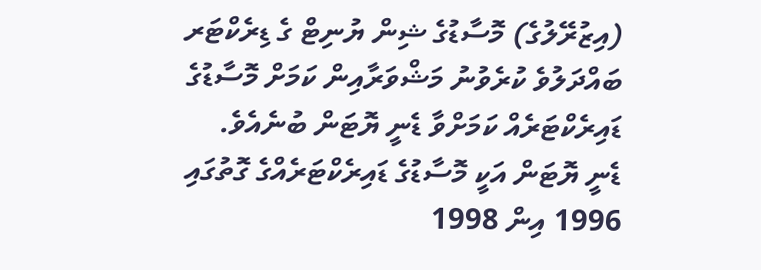(އިޒުރޭލުގެ) މޮސާޑުގެ ޝިން ޔުނިޓް ގެ ޑިރެކްޓަރ ބައްދަލުވެ ކުރެވުނު މަޝްވަރާއިން ކަމަށް މޮސާޑުގެ ޑައިރެކްޓަރެއް ކަމަށްވާ ޑެނީ ޔޮޓަން ބުނެއެވެ. ޑެނީ ޔޮޓަން އަކީ މޮސާޑުގެ ޑައިރެކްޓަރެއްގެ ގޮތުގައި 1996 އިން 1998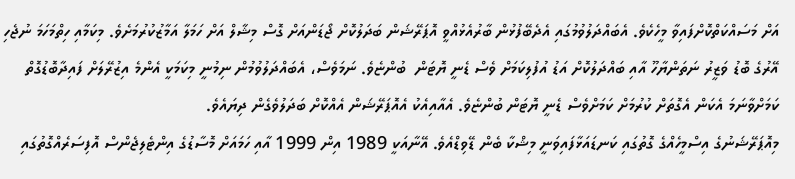އަށް މަސައްކަތްކޮށްފައިވާ މީހެކެވެ. އެބައްދަލުވުމުގައި އެދެބޭފުޅުން ބާރުއެޅުއްވީ އޮޕަރޭޝަން ބަދަލުކޮށް ޖޯޑަންއަށް ގޮސް މިޝާލް އަށް ހަމަލާ އަމާޒުކުރުމަށެވެ. މިކަމާއި ހިތްމަހަމަ ނުޖެހި އޭރުގެ ބޮޑު ވަޒީރު ނަތަންޔާހޫ އާއި ބައްދަލުކޮށް އަޑު އުފުލިކަމަށް ވެސް ޑެނީ ޔޮޓަން  ބުންޏެވެ. ނަމަވެސް، އެބައްދަލުވުމުން ނިމުނީ މިކަމަކީ އެންމެ އިޒުރޭލަށް ފައިދާބޮޑުގޮތް ކަމަށްވާނަމަ އެކަން އެގޮތަށް ކުރުމަށް ކަމަށްވެސް ޑެނީ ޔޮޓަން ބުންޏެވެ. އެއާއިއެކު އެއޮޕަރޭޝަން އެއްކޮށް ބަދަލުވެގެން ދިޔައެވެ.
މިއޮޕަރޭޝަނުގެ އިސްމީހެއްގެ ގޮތުގައި ކަނޑައަޅާފައިވަނީ މިޝްކާ ބެން ޑޭވިޑްއެވެ. އޭނާއަކީ 1989 އިން 1999 އާއި ހަމައަށް މޮސާޑުގެ އިންޓެލިޖެންސް އޮފިސަރެއްގޮތުގައި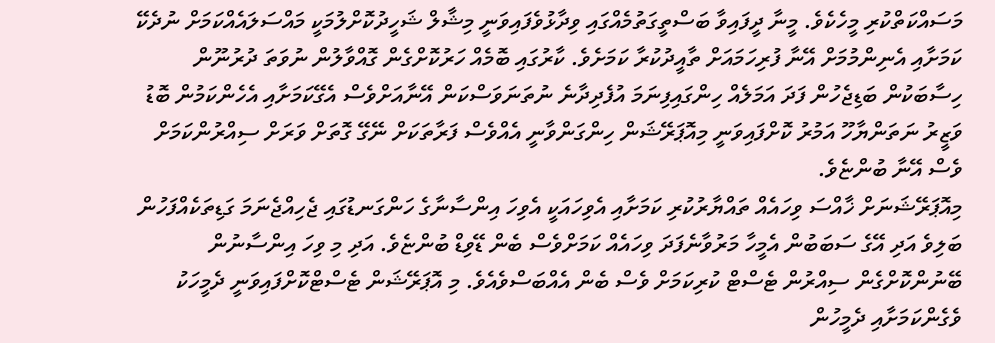މަސައްކަތްކުރި މީހެކެވެ. މީނާ ދީފައިވާ ބަސްތީގަތުމެއްގައި ވިދާޅުވެފައިވަނީ މިޝާލް ޝަހީދުކޮށްލުމަކީ މައްސަލައެއްކަމަށް ނުދެކޭ ކަމަށާއި އެނިންމުމަށް އޭނާ ފުރިހަމައަށް ތާއީދުކުރާ ކަމަށެވެ. ކާރުގައި ބޮމެއް ހަރުކޮށްގެން ގޮއްވާލުން ނުވަތަ ދުރުނޫން ހިސާބަކުން ބަޑިޖެހުން ފަދަ އަމަލެއް ހިންގައިފިނަމަ އުފެދިދާނެ ނުތަނަވަސްކަން އޭނާއަށްވެސް އެގޭކަމަށާއި އެހެންކަމުން ބޮޑު ވަޒީރު ނަތަންޔާހޫ އަމުރު ކޮށްފައިވަނީ މިއޮޕަރޭޝަން ހިންގަންވާނީ އެއްވެސް ފަރާތަކަށް ނޭގޭ ގޮތަށް ވަރަށް ސިއްރުންކަމަށް ވެސް އޭނާ ބުންޏެވެ.
މިއޮޕަރޭޝަނަށް ޚާއްސަ ވިހައެއް ތައްޔާރުކުރި ކަމަށާއި އެވިހައަކީ އެވިހަ އިންސާނާގެ ހަންގަނޑުގައި ޖެހިއްޖެނަމަ ގަޑިތަކެއްފަހުން ބަލިވެ އަދި އޭގެ ސަބަބުން އެމީހާ މަރުވާނެފަދަ ވިހައެއް ކަމަށްވެސް ބެން ޑޭވިޑް ބުންޏެވެ. އަދި މި ވިހަ އިންސާނުން ބޭނުންކޮށްގެން ސިއްރުން ޓެސްޓް ކުރިކަމަށް ވެސް ބެން އެއްބަސްވެއެވެ. މި އޮޕަރޭޝަން ޓެސްޓްކޮށްފައިވަނީ ދެމީހަކު ވެގެންކަމަށާއި ދެމީހުން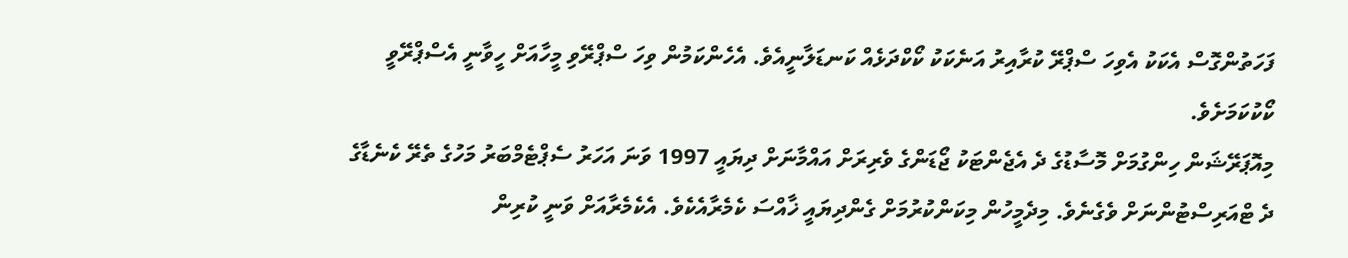ފަހަތުންގޮސް އެކަކު އެވިހަ ސްޕްރޭ ކުރާއިރު އަނެކަކު ކޯކްދަޅެއް ކަނޑަލާނީއެވެ. އެހެންކަމުން ވިހަ ސްޕްރޭވި މީހާއަށް ހީވާނީ އެސްޕްރޭވީ ކޯކުކަމަށެވެ.
މިއޮޕަރޭޝަން ހިންގުމަށް މޮސާޑުގެ ދެ އެޖެންޓަކު ޖޯޑަންގެ ވެރިރަށް އައްމާނަށް ދިޔައީ 1997 ވަނަ އަހަރު ސެޕްޓެމްބަރު މަހުގެ ތެރޭ ކެނެޑާގެ ދެ ޓްއަރިސްޓުންނަށް ވެގެނެވެ. މިދެމީހުން މިކަންކުރުމަށް ގެންދިޔައީ ޚާއްސަ ކެމެރާއެކެވެ. އެކެމެރާއަށް ވަނީ ކުރިން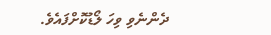ދެންނެވި ވިހަ ލޯޑުކޮށްފައެވެ.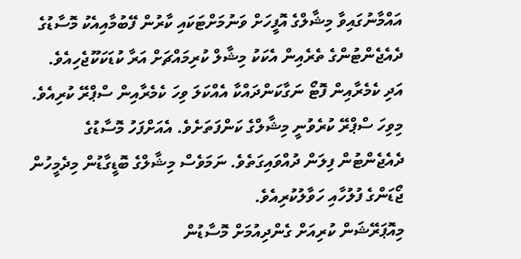އައްމާނުގައިވާ މިޝާލްގެ އޮފީހަށް ވަނުމަށްޓަކައި ކާރުން ފޭބުމާއިއެކު މޮސާޑުގެ ދެއެޖެންޓުންގެ ތެރެއިން އެކަކު މިޝާލް ކުރިމައްޗަށް އަރާ ކުޑަކަކޫޖެހިއެވެ. އަދި ކެމެރާއިން ފޮޓޯ ނަގާކަންދައްކާ އެއްކަލަ ވިހަ ކެމެރާއިން ސްޕްރޭ ކުރިއެވެ. މިވިހަ ސްޕްރޭ ކުރެވުނީ މިޝާލްގެ ކަންފަތަށެވެ. އެއަށްފަހު މޮސާޑުގެ ދެއެޖެންޓުން ފިލަން ދުއްވައިގަތެވެ. ނަމަވެސް މިޝާލްގެ ބޮޑީގާޑުން މިދެމީހުން ޖޯޑަންގެ ފުލުހާއި ހަވާލުކުރިއެވެ.
މިއޮޕަރޭޝަން ކުރިއަށް ގެންދިއުމަށް މޮސާޑުން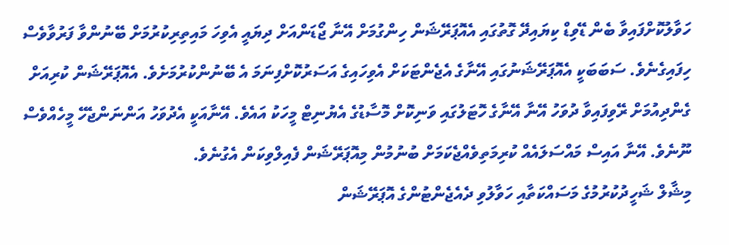ހަވާލުކޮށްފައިވާ ބެން ޑޭވިޑް ކިޔައިދޭ ގޮތުގައި އެއޮޕަރޭޝަން ހިންގުމަށް އޭނާ ޖޯޑަންއަށް ދިޔައީ އެވިހަ މައިތިރިކުރުމަށް ބޭނުންވާ ފަރުވާވެސް ހިފައިގެނެވެ. ސަބަބަކީ އެއޮޕަރޭޝަނުގައި އޭނާގެ އެޖެންޓަކަށް އެވިހައިގެ އަސަރުކޮށްފިނަމަ އެ ބޭނުންކުރުމަށެވެ. އެއޮޕަރޭޝަން ކުރިއަށް ގެންދިއުމަށް ރޭވިފައިވާ ދުވަހު އޭނާ އޭނާގެ ހޮޓަލުގައި ވަނިކޮށް މޮސާޑުގެ އެޔުނިޓް މީހަކު އައެވެ. އޭނާއަކީ އެދުވަހު އަންނަންޖެހޭ މީހެއްވެސް ނޫނެވެ. އޭނާ އައިސް މައްސަލައެއް ކުރިމަތިވެއްޖެކަމަށް ބުނުމުން މިއޮޕަރޭޝަން ފެއިލްވިކަން އެގުނެވެ.
މިޝާލް ޝަހީދުކުރުމުގެ މަސައްކަތާއި ހަވާލުވި ދެއެޖެންޓުންގެ އޮޕަރޭޝަން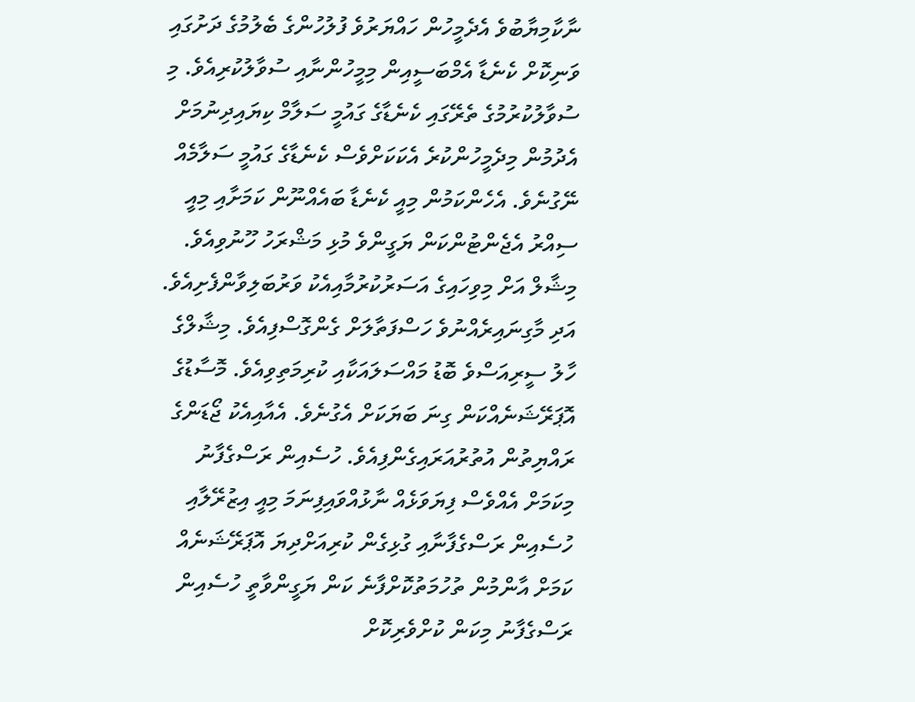ނާކާމިޔާބުވެ އެދެމީހުން ހައްޔަރުވެ ފުލުހުންގެ ބެލުމުގެ ދަށުގައި ވަނިކޮށް ކެނެޑާ އެމްބަސީއިން މިމީހުންނާއި ސުވާލުކުރިއެވެ. މި ސުވާލުކުރުމުގެ ތެރޭގައި ކެނެޑާގެ ގައުމީ ސަލާމް ކިޔައިދިނުމަށް އެދުމުން މިދެމީހުންކުރެ އެކަކަށްވެސް ކެނެޑާގެ ގައުމީ ސަލާމެއް ނޭގުނެވެ. އެހެންކަމުން މިއީ ކެނެޑާ ބައެއްނޫން ކަމަށާއި މިއީ ސިއްރު އެޖެންޓުންކަން ޔަގީންވެ މުޅި މަޝްރަހު ހޫނުވިއެވެ.
މިޝާލް އަށް މިވިހައިގެ އަސަރުކުރުމާއިއެކު ވަރުބަލިވާންފެށިއެވެ. އަދި މާގިނައިރެއްނުވެ ހަސްފަތާލަށް ގެންގޮސްފިއެވެ. މިޝާލްގެ ހާލު ސީރިއަސްވެ ބޮޑު މައްސަލައަކާއި ކުރިމަތިވިއެވެ. މޮސާޑުގެ އޮޕަރޭޝަނެއްކަން ގިނަ ބަޔަކަށް އެގުނެވެ. އެއާއިއެކު ޖޯޑަންގެ ރައްޔިތުން އުތުރުއަރައިގެންފިއެވެ. ހުސެއިން ރަސްގެފާނު މިކަމަށް އެއްވެސް ފިޔަވަޅެއް ނާޅުއްވައިފިނަމަ މިއީ އިޒުރޭލާއި ހުސެއިން ރަސްގެފާނާއި ގުޅިގެން ކުރިއަށްދިޔަ އޮޕަރޭޝަނެއް ކަމަށް އާންމުން ތުހުމަތުކޮށްފާނެ ކަން ޔަގީންވާތީ ހުސެއިން ރަސްގެފާނު މިކަން ކުށްވެރިކޮށް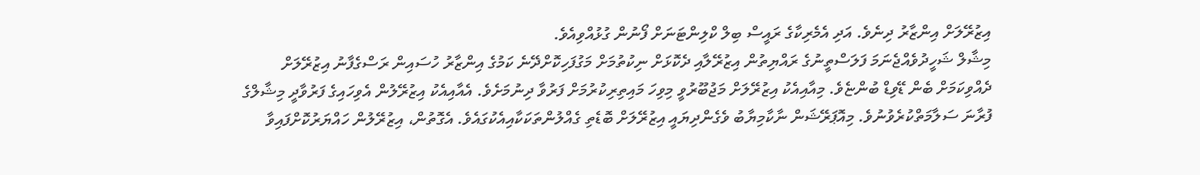އިޒުރޭލަށް އިންޒާރު ދިނެވެ. އަދި އެމެރިކާގެ ރައީސް ބިލް ކްލިންޓަނަށް ފޯނުން ގުޅުއްވިއެވެ.
މިޝާލް ޝަހީދުވެއްޖެނަމަ ފަލަސްތީނުގެ ރައްޔިތުން އިޒުރޭލާއި ދެކޮޅަށް ނިކުތުމަށް މަގުފަހިކޮށްދޭނެ ކަމުގެ އިންޒާރު ހުސައިން ރަސްގެފާނު އިޒުރޭލަށް ދެއްވިކަމަށް ބެން ޑޭވިޑް ބުންޏެވެ. މިއާއިއެކު އިޒުރޭލަށް މަޖުބޫރުވީ މިވިހަ މައިތިރިކުރުމަށް ފަރުވާ ދިނުމަށެވެ. އެއާއިއެކު އިޒުރޭލުން އެވިހައިގެ ފަރުވާދީ މިޝާލްގެ ފުރާނަ ސަލާމަތްކުރެވުނުވެ. މިއޮޕަރޭޝަން ނާކާމިޔާބު ވެގެންދިޔައީ އިޒުރޭލަށް ބޮޑެތި ގެއްލުންތަކަކާއިއެކުގައެވެ. އެގޮތުން، އިޒުރޭލުން ހައްޔަރުކޮށްފައިވާ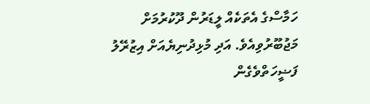ހަމާސްގެ އެތަކެއް ލީޑަރުން ދޫކުރުމަށް މަޖުބޫރުވިއެވެ. އަދި މުޅިދުނިޔެއަށް އިޒުރޭލު ފަޟީހަތްވެގެން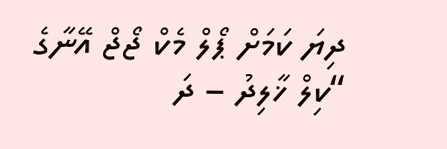ދިޔަ ކަމަށް ޕޯލް މެކް ޖޯޖް އޭނާގެ “ކިލް ޚާލިދު – ދަ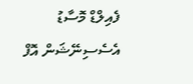ފެއިލްޑް މޮސާޑު އެސެސިނޭޝަން އޮފް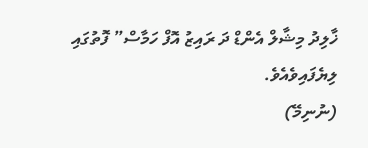ޚާލިދު މިޝާލް އެންޑް ދަ ރައިޒު އޮފް ހަމާސް” ފޮތުގައި ލިޔެފައިވެއެވެ.
(ނުނިމޭ)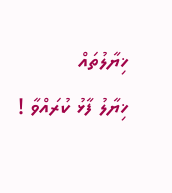ޚިޔާލުތައް
ޚިޔާލު ފާޅު ކުރައްވާ !